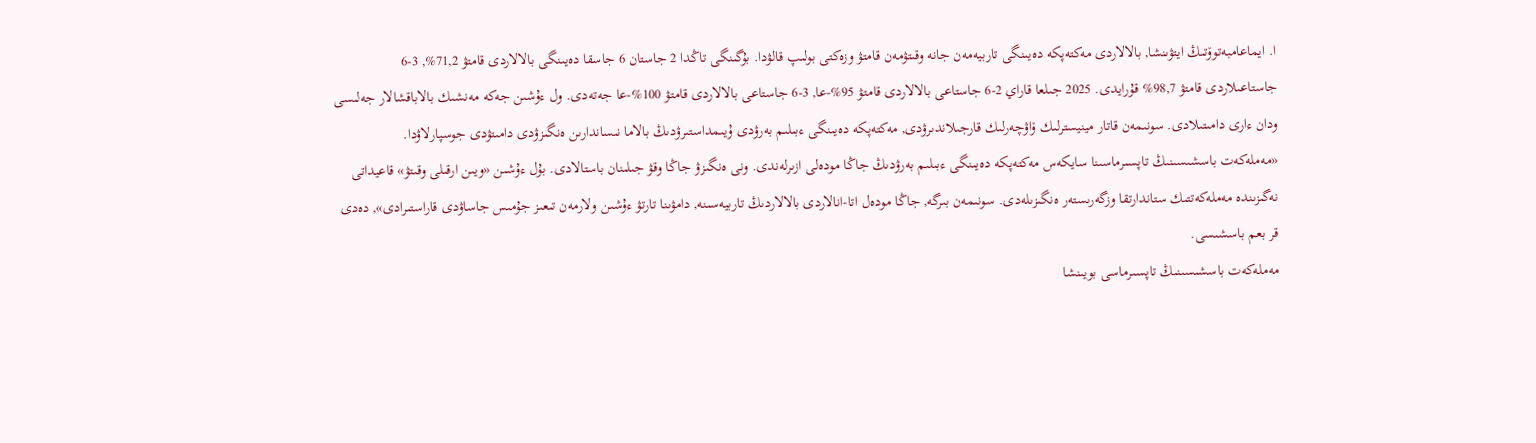ا. ايماعامبەتوۆتىڭ ايتۋىنشا, بالالاردى مەكتەپكە دەيىنگى تاربيەمەن جانە وقىتۋمەن قامتۋ وزەكتى بولىپ قالۋدا. بۇگىنگى تاڭدا 2 جاستان 6 جاسقا دەيىنگى بالالاردى قامتۋ 71,2%, 3-6 جاستاعىلاردى قامتۋ 98,7% قۇرايدى. 2025 جىلعا قاراي 2-6 جاستاعى بالالاردى قامتۋ 95%-عا, 3-6 جاستاعى بالالاردى قامتۋ 100%-عا جەتەدى. ول ءۇشىن جەكە مەنشىك بالاباقشالار جەلىسى ودان ءارى دامىتىلادى. سونىمەن قاتار مينيسترلىك ۆاۋچەرلىك قارجىلاندىرۋدى, مەكتەپكە دەيىنگى ءبىلىم بەرۋدى ۇيىمداستىرۋدىڭ بالاما نىساندارىن ەنگىزۋدى دامىتۋدى جوسپارلاۋدا.
«مەملەكەت باسشىسىنىڭ تاپسىرماسىنا سايكەس مەكتەپكە دەيىنگى ءبىلىم بەرۋدىڭ جاڭا مودەلى ازىرلەندى. ونى ەنگىزۋ جاڭا وقۋ جىلىنان باستالادى. بۇل ءۇشىن «ويىن ارقىلى وقىتۋ» قاعيداتى نەگىزىندە مەملەكەتتىك ستاندارتقا وزگەرىستەر ەنگىزىلەدى. سونىمەن بىرگە, جاڭا مودەل اتا-انالاردى بالالاردىڭ تاربيەسىنە, دامۋىنا تارتۋ ءۇشىن ولارمەن تىعىز جۇمىس جاساۋدى قاراستىرادى», دەدى قر بعم باسشىسى.
مەملەكەت باسشىسىنىڭ تاپسىرماسى بويىنشا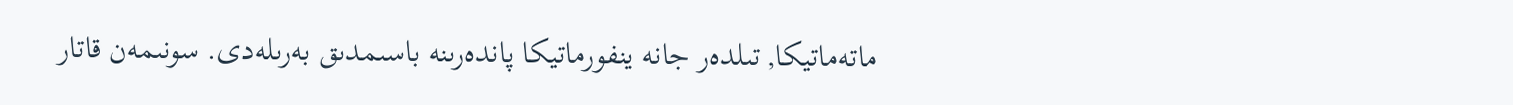ماتەماتيكا, تىلدەر جانە ينفورماتيكا پاندەرىنە باسىمدىق بەرىلەدى. سونىمەن قاتار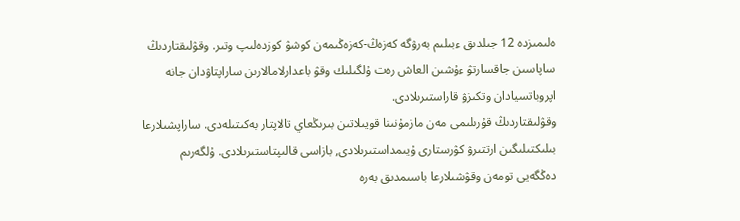ەلىمىزدە 12 جىلدىق ءبىلىم بەرۋگە كەزەڭ-كەزەڭىمەن كوشۋ كوزدەلىپ وتىر. وقۋلىقتاردىڭ ساپاسىن جاقسارتۋ ءۇشىن العاش رەت ۇلگىلىك وقۋ باعدارلامالارىن ساراپتاۋدان جانە اپروباتسيادان وتكىزۋ قاراستىرىلادى.
وقۋلىقتاردىڭ قۇرىلىمى مەن مازمۇنىنا قويىلاتىن بىرىڭعاي تالاپتار بەكىتىلەدى. ساراپشىلارعا بىلىكتىلىگىن ارتتىرۋ كۋرستارى ۇيىمداستىرىلادى, بازاسى قالىپتاستىرىلادى. ۇلگەرىم دەڭگەيى تومەن وقۋشىلارعا باسىمدىق بەرە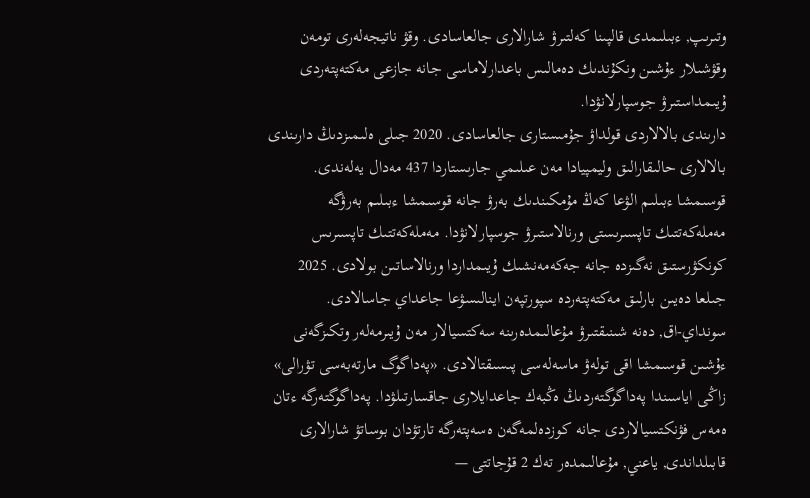وتىرىپ, ءبىلىمدى قالپىنا كەلتىرۋ شارالارى جالعاسادى. وقۋ ناتيجەلەرى تومەن وقۋشىلار ءۇشىن ونكۇندىك دەمالىس باعدارلاماسى جانە جازعى مەكتەپتەردى ۇيىمداستىرۋ جوسپارلانۋدا.
دارىندى بالالاردى قولداۋ جۇمىستارى جالعاسادى. 2020 جىلى ەلىمىزدىڭ دارىندى بالالارى حالىقارالىق وليمپيادا مەن عىلىمي جارىستاردا 437 مەدال يەلەندى. قوسىمشا ءبىلىم الۋعا كەڭ مۇمكىندىك بەرۋ جانە قوسىمشا ءبىلىم بەرۋگە مەملەكەتتىك تاپسىرىستى ورنالاستىرۋ جوسپارلانۋدا. مەملەكەتتىك تاپسىرىس كونكۋرستىق نەگىزدە جانە جەكەمەنشىك ۇيىمداردا ورنالاساتىن بولادى. 2025 جىلعا دەيىن بارلىق مەكتەپتەردە سپورتپەن اينالىسۋعا جاعداي جاسالادى.
سونداي-اق, دەنە شىنىقتىرۋ مۇعالىمدەرىنە سەكتسيالار مەن ۇيىرمەلەر وتكىزگەنى ءۇشىن قوسىمشا اقى تولەۋ ماسەلەسى پىسىقتالادى. «پەداگوگ مارتەبەسى تۋرالى» زاڭى اياسىندا پەداگوگتەردىڭ ەڭبەك جاعدايلارى جاقسارتىلۋدا. پەداگوگتەرگە ءتان ەمەس فۋنكتسيالاردى جانە كوزدەلمەگەن ەسەپتەرگە تارتۋدان بوساتۋ شارالارى قابىلداندى, ياعني, مۇعالىمدەر تەك 2 قۇجاتتى —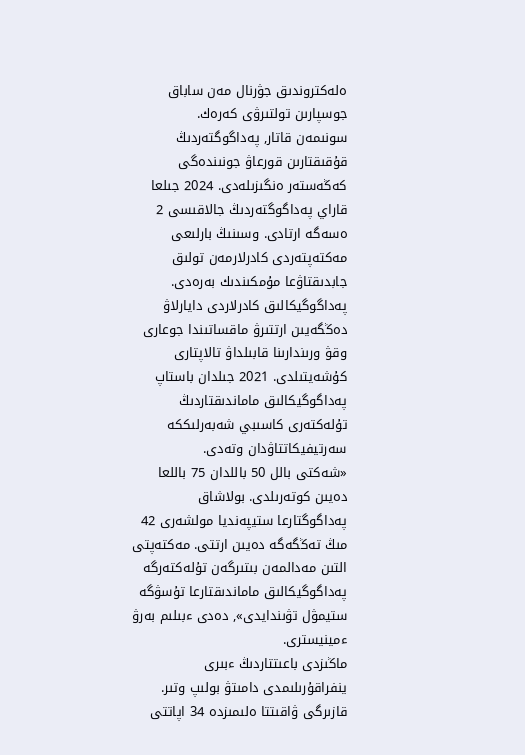ەلەكتروندىق جۋرنال مەن ساباق جوسپارىن تولتىرۋى كەرەك.
سونىمەن قاتار, پەداگوگتەردىڭ قۇقىقتارىن قورعاۋ جونىندەگى كەڭەستەر ەنگىزىلەدى. 2024 جىلعا قاراي پەداگوگتەردىڭ جالاقىسى 2 ەسەگە ارتادى. وسىنىڭ بارلىعى مەكتەپتەردى كادرلارمەن تولىق جابدىقتاۋعا مۇمكىندىك بەرەدى. پەداگوگيكالىق كادرلاردى دايارلاۋ دەڭگەيىن ارتتىرۋ ماقساتىندا جوعارى وقۋ ورىندارىنا قابىلداۋ تالاپتارى كۇشەيتىلدى. 2021 جىلدان باستاپ پەداگوگيكالىق ماماندىقتاردىڭ تۇلەكتەرى كاسىبي شەبەرلىككە سەرتيفيكاتتاۋدان وتەدى.
«شەكتى بالل 50 باللدان 75 باللعا دەيىن كوتەرىلدى. بولاشاق پەداگوگتارعا ستيپەنديا مولشەرى 42 مىڭ تەڭگەگە دەيىن ارتتى. مەكتەپتى التىن مەدالمەن بىتىرگەن تۇلەكتەرگە پەداگوگيكالىق ماماندىقتارعا تۇسۋگە ستيمۋل تۋىندايدى», دەدى ءبىلىم بەرۋ ءمينيسترى.
ماڭىزدى باعىتتاردىڭ ءبىرى ينفراقۇرىلىمدى دامىتۋ بولىپ وتىر. قازىرگى ۋاقىتتا ەلىمىزدە 34 اپاتتى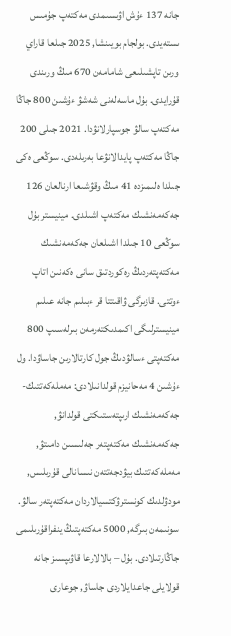جانە 137 ءۇش اۋىسىمدى مەكتەپ جۇمىس ىستەيدى. بولجام بويىنشا, 2025 جىلعا قاراي ورىن تاپشىلىعى شامامەن 670 مىڭ ورىندى قۇرايدى. بۇل ماسەلەنى شەشۋ ءۇشىن 800 جاڭا مەكتەپ سالۋ جوسپارلانۋدا. 2021 جىلى 200 جاڭا مەكتەپ پايدالانۋعا بەرىلەدى. سوڭعى ەكى جىلدا ەلىمىزدە 41 مىڭ وقۋشىعا ارنالعان 126 جەكەمەنشىك مەكتەپ اشىلدى. مينيستر بۇل سوڭعى 10 جىلدا اشىلعان جەكەمەنشىك مەكتەپتەردىڭ رەكوردتىق سانى ەكەنىن اتاپ ءوتتى. قازىرگى ۋاقىتتا قر ءبىلىم جانە عىلىم مينيسترلىگى اكىمدىكتەرمەن بىرلەسىپ 800 مەكتەپتى ءسالۋدىڭ جول كارتالارىن جاساۋدا. ول ءۇشىن 4 مەحانيزم قولدانىلادى: مەملەكەتتىك-جەكەمەنشىك ارىپتەستىكتى قولدانۋ, جەكەمەنشىك مەكتەپتەر جەلىسىن دامىتۋ, مەملەكەتتىك بيۋدجەتتەن نىسانالى قۇرىلىس, مودۋلدىك كونسترۋكتسيالاردان مەكتەپتەر سالۋ.
سونىمەن بىرگە, 5000 مەكتەپتىڭ ينفراقۇرىلىمى جاڭارتىلادى. بۇل – بالالارعا قاۋىپسىز جانە قولايلى جاعدايلاردى جاساۋ, جوعارى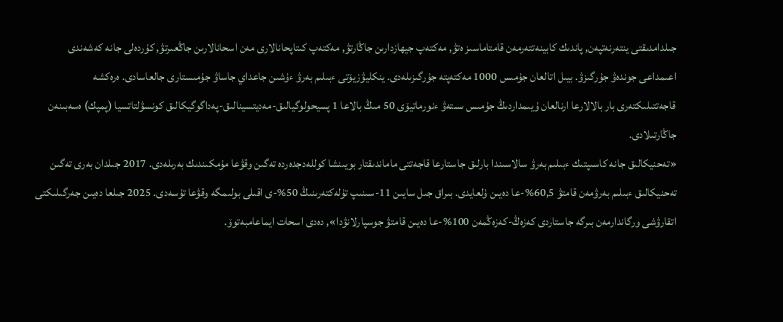جىلدامدىقتى ينتەرنەتپەن, پاندىك كابينەتتەرمەن قامتاماسىز ەتۋ, مەكتەپ جيھازدارىن جاڭارتۋ, مەكتەپ كىتاپحانالارى مەن اسحانالارىن جاڭعىرتۋ, كۇردەلى جانە كەشەندى اعىمداعى جوندەۋ جۇرگىزۋ. بيىل اتالعان جۇمىس 1000 مەكتەپتە جۇرگىزىلەدى. ينكليۋزيۆتى ءبىلىم بەرۋ ءۇشىن جاعداي جاساۋ جۇمىستارى جالعاسادى. ەرەكشە قاجەتتىلىكتەرى بار بالالارعا ارنالعان ۇيىمداردىڭ جۇمىس ىستەۋ ءنورماتيۆى 50 مىڭ بالاعا 1 پسيحولوگيالىق-مەديتسينالىق-پەداگوگيكالىق كونسۋلتاتسيا (پمپك) ەسەبىنەن جاڭارتىلادى.
«تەحنيكالىق جانە كاسىپتىك ءبىلىم بەرۋ سالاسىندا بارلىق جاستارعا قاجەتتى ماماندىقتار بويىنشا كوللەدجدەردە تەگىن وقۋعا مۇمكىندىك بەرىلەدى. 2017 جىلدان بەرى تەگىن تەحنيكالىق ءبىلىم بەرۋمەن قامتۋ 60,5%-عا دەيىن ۇلعايدى. بىراق جىل سايىن 11-سىنىپ تۇلەكتەرىنىڭ 50%-ى اقىلى بولىمگە وقۋعا تۇسەدى. 2025 جىلعا دەيىن جەرگىلىكتى اتقارۋشى ورگاندارمەن بىرگە جاستاردى كەزەڭ-كەزەڭمەن 100%-عا دەيىن قامتۋ جوسپارلانۋدا», دەدى اسحات ايماعامبەتوۆ.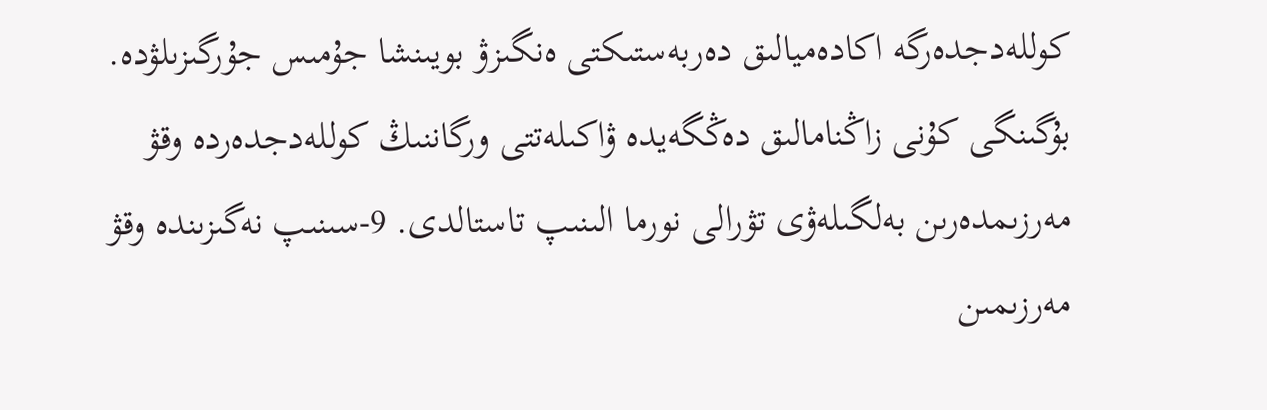كوللەدجدەرگە اكادەميالىق دەربەستىكتى ەنگىزۋ بويىنشا جۇمىس جۇرگىزىلۋدە. بۇگىنگى كۇنى زاڭنامالىق دەڭگەيدە ۋاكىلەتتى ورگاننىڭ كوللەدجدەردە وقۋ مەرزىمدەرىن بەلگىلەۋى تۋرالى نورما الىنىپ تاستالدى. 9-سىنىپ نەگىزىندە وقۋ مەرزىمىن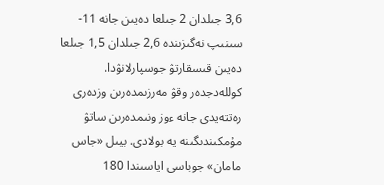3,6 جىلدان 2 جىلعا دەيىن جانە 11-سىنىپ نەگىزىندە 2,6 جىلدان 1,5 جىلعا دەيىن قىسقارتۋ جوسپارلانۋدا. كوللەدجدەر وقۋ مەرزىمدەرىن وزدەرى رەتتەيدى جانە ءوز ونىمدەرىن ساتۋ مۇمكىندىگىنە يە بولادى. بيىل «جاس مامان» جوباسى اياسىندا 180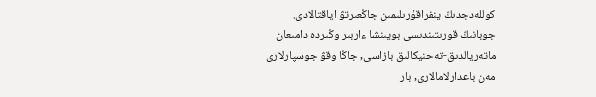كوللەدجدىڭ ينفراقۇرىلىمىن جاڭعىرتۋ اياقتالادى.
جوبانىڭ قورىتىندىسى بويىنشا ءاربىر وڭىردە دامىعان ماتەريالدىق-تەحنيكالىق بازاسى, جاڭا وقۋ جوسپارلارى مەن باعدارلامالارى, بار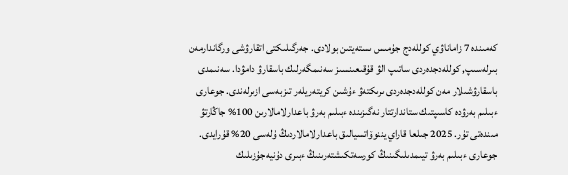كەمىندە 7 زاماناۋي كوللەدج جۇمىس ىستەيتىن بولادى. جەرگىلىكتى اتقارۋشى ورگاندارمەن بىرلەسىپ, كوللەدجدەردى ساتىپ الۋ قۇقىعىنسىز سەنىمگەرلىك باسقارۋ دامۋدا. سەنىمدى باسقارۋشىلار مەن كوللەدجدەردى ىرىكتەۋ ءۇشىن كريتەريلەر تىزبەسى ازىرلەندى. جوعارى ءبىلىم بەرۋدە كاسىپتىك ستاندارتتار نەگىزىندە ءبىلىم بەرۋ باعدارلامالارىن 100% جاڭارتۋ مىندەتى تۇر. 2025 جىلعا قاراي يننوۆاتسيالىق باعدارلامالاردىڭ ۇلەسى 20% قۇرايدى. جوعارى ءبىلىم بەرۋ تيىمدىلىگىنىڭ كورسەتكىشتەرىنىڭ ءبىرى دۇنيەجۇزىلىك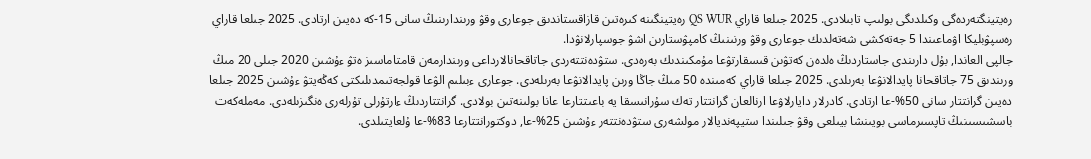رەيتينگتەردەگى وكىلدىگى بولىپ تابىلادى. 2025 جىلعا قاراي QS WUR رەيتينگىنە كىرەتىن قازاقستاندىق جوعارى وقۋ ورىندارىنىڭ سانى 15-كە دەيىن ارتادى. 2025 جىلعا قاراي رەسپۋبليكا اۋماعىندا 5 جەتەكشى شەتەلدىك جوعارى وقۋ ورنىنىڭ كامپۋستارىن اشۋ جوسپارلانۋدا.
جالپى العاندا, بۇل دارىندى جاستاردىڭ ەلدەن كەتۋىن قىسقارتۋعا مۇمكىندىك بەرەدى. ستۋدەنتتەردى جاتاقحانالارداعى ورىندارمەن قامتاماسىز ەتۋ ءۇشىن 2020 جىلى 20 مىڭ ورىندىق 75 جاتاقحانا پايدالانۋعا بەرىلدى. 2025 جىلعا قاراي كەمىندە 50 مىڭ جاڭا ورىن پايدالانۋعا بەرىلەدى. جوعارى ءبىلىم الۋعا قولجەتىمدىلىكتى كەڭەيتۋ ءۇشىن 2025 جىلعا دەيىن گرانتتار سانى 50%-عا ارتادى. كادرلار دايارلاۋعا ارنالعان گرانتتار تەك سۇرانىسقا يە باعىتتارعا عانا بولىنەتىن بولادى. گرانتتاردىڭ ءارتۇرلى تۇرلەرى ەنگىزىلەدى. مەملەكەت باسشىسىنىڭ تاپسىرماسى بويىنشا بيىلعى وقۋ جىلىندا ستيپەنديالار مولشەرى ستۋدەنتتەر ءۇشىن 25%-عا, دوكتورانتتارعا 83%-عا ۇلعايتىلدى.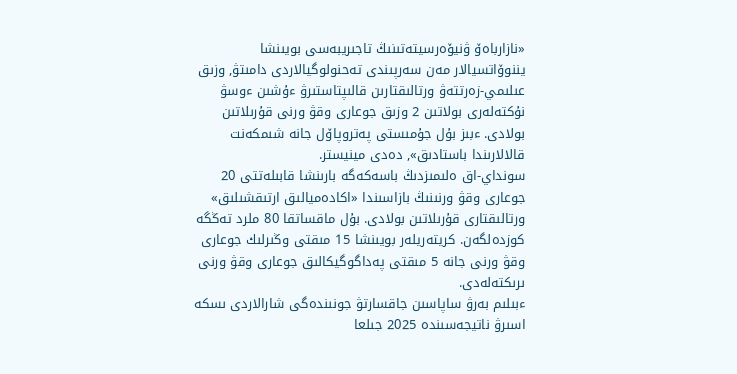«نازارباەۆ ۋنيۆەرسيتەتىنىڭ تاجىريبەسى بويىنشا يننوۆاتسيالار مەن سەرپىندى تەحنولوگيالاردى دامىتۋ, وزىق عىلىمي-زەرتتەۋ ورتالىقتارىن قالىپتاستىرۋ ءۇشىن ءوسۋ نۇكتەلەرى بولاتىن 2 وزىق جوعارى وقۋ ورنى قۇرىلاتىن بولادى. ءبىز بۇل جۇمىستى پەتروپاۆل جانە شىمكەنت قالالارىندا باستادىق», دەدى مينيستر.
سونداي-اق ەلىمىزدىڭ باسەكەگە بارىنشا قابىلەتتى 20 جوعارى وقۋ ورنىنىڭ بازاسىندا «اكادەميالىق ارتىقشىلىق» ورتالىقتارى قۇرىلاتىن بولادى. بۇل ماقساتقا 80 ملرد تەڭگە كوزدەلگەن. كريتەريلەر بويىنشا 15 مىقتى وڭىرلىك جوعارى وقۋ ورنى جانە 5 مىقتى پەداگوگيكالىق جوعارى وقۋ ورنى ىرىكتەلەدى.
ءبىلىم بەرۋ ساپاسىن جاقسارتۋ جونىندەگى شارالاردى ىسكە اسىرۋ ناتيجەسىندە 2025 جىلعا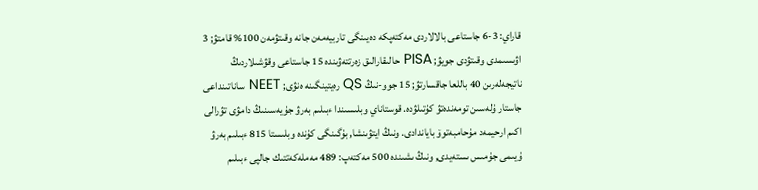قاراي: 3-6 جاستاعى بالالاردى مەكتەپكە دەيىنگى تاربيەمەن جانە وقىتۋمەن 100% قامتۋ; 3 اۋىسىمدى وقىتۋدى جويۋ; PISA حالىقارالىق زەرتتەۋىندە 15 جاستاعى وقۋشىلاردىڭ ناتيجەلەرىن 40 باللعا جاقسارتۋ; 15 جوو-نىڭ QS رەيتينگىنە ەنۋى; NEET ساناتىنداعى جاستار ۇلەسىن تومەندەتۋ كۇتىلۋدە. قوستاناي وبلىسىندا ءبىلىم بەرۋ جۇيەسىنىڭ دامۋى تۋرالى اكىم ارحيمەد مۇحامبەتوۆ باياندادى. ونىڭ ايتۋىنشا, بۇگىنگى كۇندە وبلىستا 815 ءبىلىم بەرۋ ۇيىمى جۇمىس ىستەيدى, ونىڭ ىشىندە 500 مەكتەپ: 489 مەملەكەتتىك جالپى ءبىلىم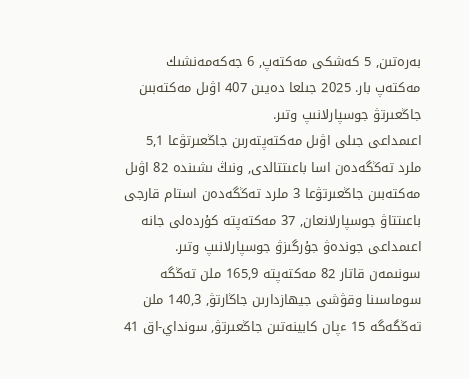بەرەتىن, 5 كەشكى مەكتەپ, 6 جەكەمەنشىك مەكتەپ بار. 2025 جىلعا دەيىن 407 اۋىل مەكتەبىن جاڭعىرتۋ جوسپارلانىپ وتىر.
اعىمداعى جىلى اۋىل مەكتەپتەرىن جاڭعىرتۋعا 5,1 ملرد تەڭگەدەن اسا باعىتتالدى, ونىڭ ىشىندە 82 اۋىل مەكتەبىن جاڭعىرتۋعا 3 ملرد تەڭگەدەن استام قارجى باعىتتاۋ جوسپارلانعان, 37 مەكتەپتە كۇردەلى جانە اعىمداعى جوندەۋ جۇرگىزۋ جوسپارلانىپ وتىر.
سونىمەن قاتار 82 مەكتەپتە 165,9 ملن تەڭگە سوماسىنا وقۋشى جيھازدارىن جاڭارتۋ, 140,3 ملن تەڭگەگە 15 ءپان كابينەتىن جاڭعىرتۋ, سونداي-اق 41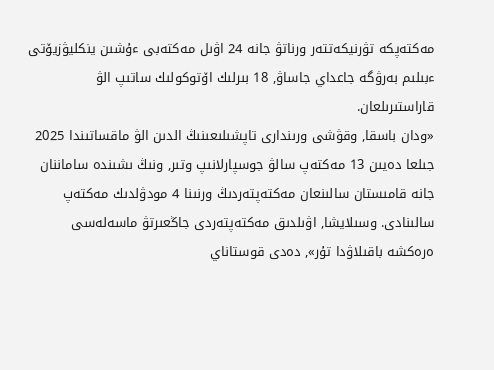مەكتەپكە تۋرنيكەتتەر ورناتۋ جانە 24 اۋىل مەكتەبى ءۇشىن ينكليۋزيۆتى ءبىلىم بەرۋگە جاعداي جاساۋ, 18 بىرلىك اۆتوكولىك ساتىپ الۋ قاراستىرىلعان.
«ودان باسقا, وقۋشى ورىندارى تاپشىلىعىنىڭ الدىن الۋ ماقساتىندا 2025 جىلعا دەيىن 13 مەكتەپ سالۋ جوسپارلانىپ وتىر, ونىڭ ىشىندە ساماننان جانە قامىستان سالىنعان مەكتەپتەردىڭ ورنىنا 4 مودۋلدىك مەكتەپ سالىنادى. وسىلايشا, اۋىلدىق مەكتەپتەردى جاڭعىرتۋ ماسەلەسى ەرەكشە باقىلاۋدا تۇر», دەدى قوستاناي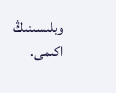وبلىسىنىڭ اكىمى.